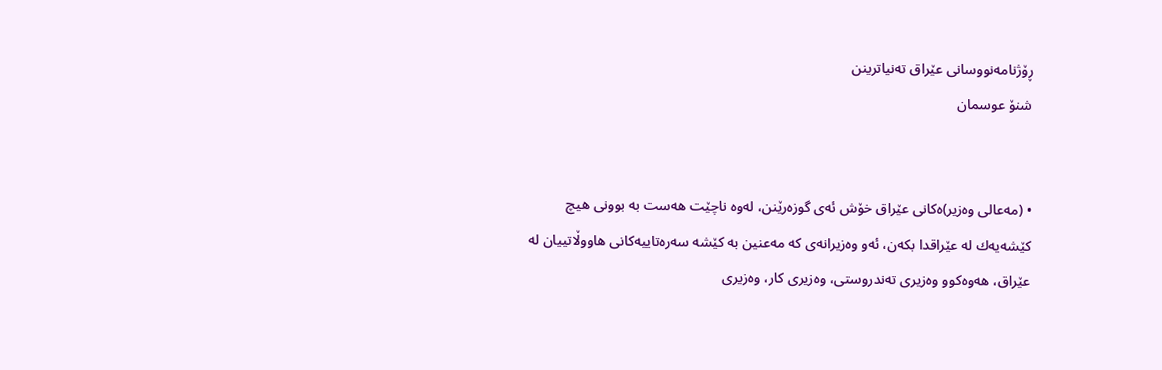ڕۆژنامه‌نووسانی‌ عێراق ته‌نیاترینن
شنۆ عوسمان


• (مەعالی وه‌زیر)ەكانی عێراق خۆش ئه‌ی‌ گوزه‌رێنن، له‌وه‌ ناچێت هه‌ست به‌ بوونی‌ هیچ كێشه‌یه‌ك له ‌عێراقدا بكه‌ن، ئه‌و وه‌زیرانه‌ی‌ كه‌ مه‌عنین به‌ كێشه‌ سه‌ره‌تاییه‌كانی‌ هاووڵاتییان له‌ عێراق، هه‌وه‌كوو وه‌زیری‌ ته‌ندروستی‌، وه‌زیری‌ كار، وه‌زیری‌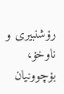رۆشنبیری‌ و ناوخۆ، بۆچوونیان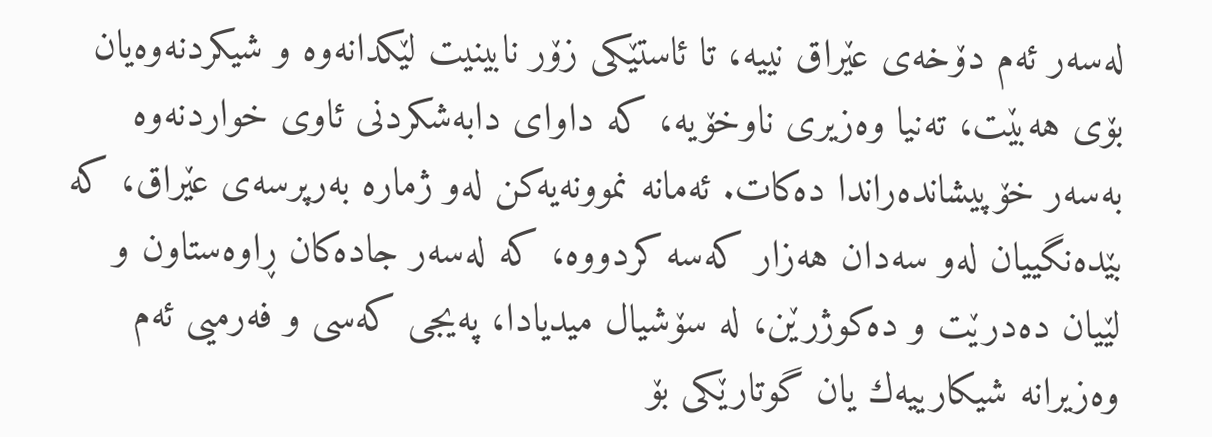له‌سه‌ر ئه‌م دۆخه‌ی‌ عێراق نییه‌، تا ئاستێكی‌ زۆر نابینیت لێكدانه‌وه‌ و شیكردنه‌وه‌یان بۆی‌ هه‌بێت، ته‌نیا وه‌زیری‌ ناوخۆیه‌، كه‌ داوای‌ دابه‌شكردنی‌ ئاوی‌ خواردنه‌وه‌ به‌سه‌ر خۆپیشانده‌راندا ده‌كات. ئه‌مانه‌ نموونه‌یه‌كن له‌و ژماره‌ به‌رپرسه‌ی‌ عێراق، كه‌ بێده‌نگییان له‌و سه‌دان هه‌زار كه‌سه‌ كردووه‌، كه‌ له‌سه‌ر جاده‌كان ڕاوه‌ستاون و لێیان ده‌درێت و ده‌كوژرێن، له‌ سۆشیال میدیادا، په‌یجی‌ کەسی‌ و فەرمیی‌ ئه‌م وه‌زیرانه‌ شیكارییه‌ك یان گوتارێكی‌ بۆ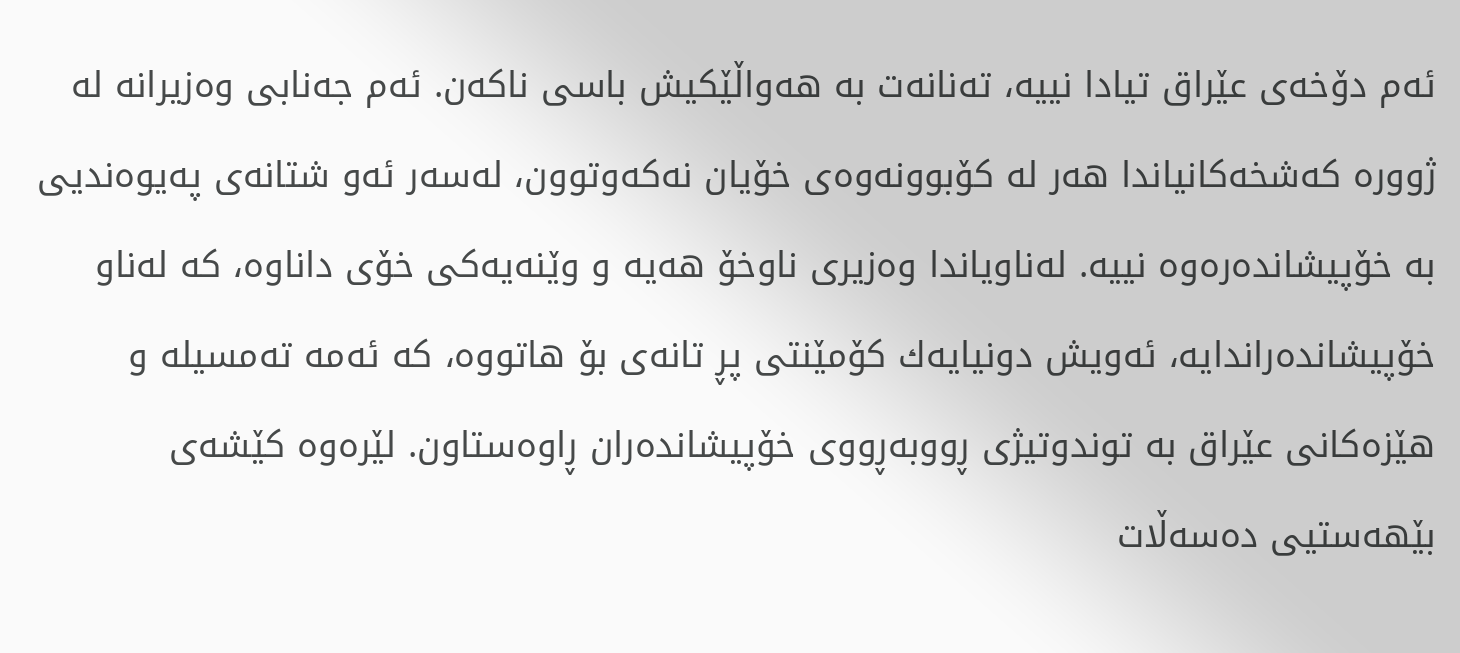ئه‌م دۆخه‌ی‌ عێراق تیادا نییه‌، ته‌نانه‌ت به‌ هه‌واڵێكیش باسی ناكه‌ن. ئه‌م جه‌نابی‌ وه‌زیرانه‌ له‌ ژووره‌ كه‌شخه‌كانیاندا هه‌ر له‌ كۆبوونه‌وه‌ی‌ خۆیان نه‌كه‌وتوون، له‌سه‌ر ئه‌و شتانه‌ی‌ په‌یوه‌ندیی‌ به‌ خۆپیشانده‌ره‌وە ‌نییه‌. له‌ناویاندا وه‌زیری‌ ناوخۆ هه‌یه‌ و وێنه‌یه‌كی‌ خۆی داناوه‌، كه‌ له‌ناو خۆپیشانده‌راندایه‌، ئه‌ویش دونیایه‌ك كۆمێنتی‌ پڕ تانه‌ی‌ بۆ هاتووه‌، كه‌ ئه‌مه‌ ته‌مسیله‌ و هێزه‌كانی‌ عێراق به‌ توندوتیژی‌ ڕووبه‌ڕووی‌ خۆپیشانده‌ران ڕاوه‌ستاون. لێره‌وه‌ كێشه‌ی‌ بێهه‌ستیی‌ ده‌سه‌ڵات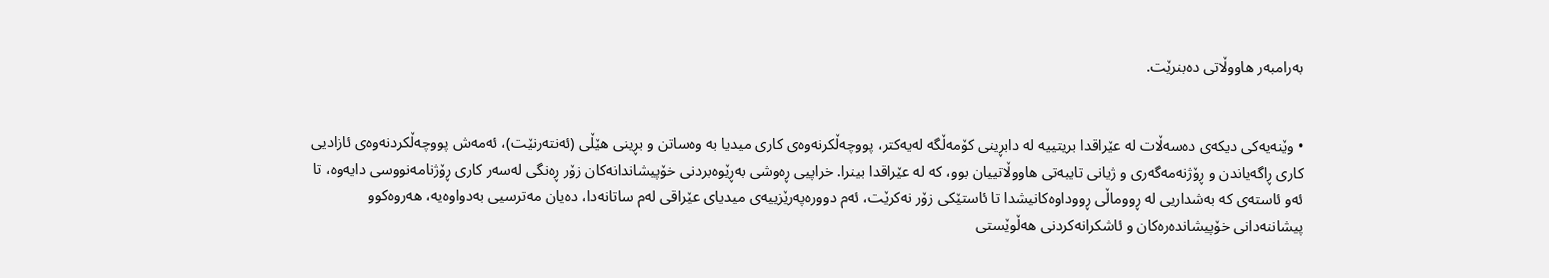به‌رامبه‌ر هاووڵاتی‌ ده‌بنرێت.


• وێنه‌یه‌كی‌ دیكه‌ی‌ ده‌سه‌ڵات له‌ عێراقدا بریتییه‌ له‌ دابڕینی كۆمه‌ڵگه‌ له‌یه‌كتر، پووچه‌ڵكرنه‌وه‌ی‌ كاری‌ میدیا به‌ وه‌ساتن‌ و بڕینی‌ هێڵی (ئه‌نته‌رنێت)، ئه‌مه‌ش پووچه‌ڵكردنه‌وه‌ی‌ ئازادیی‌ كاری‌ ڕاگه‌یاندن‌ و ڕۆژنه‌مه‌گه‌ری‌ و ژیانی‌ تایبه‌تی‌ هاووڵاتییان بوو، كه‌ له‌ عێراقدا بینرا. خراپیی ڕه‌وشی‌ به‌ڕێوه‌بردنی‌ خۆپیشاندانه‌كان زۆر ڕه‌نگی‌ له‌سه‌ر كاری‌ ڕۆژنامه‌نووسی دایه‌وه‌، تا ئه‌و ئاسته‌ی‌ كه‌ به‌شداریی‌ له‌ ڕووماڵی‌ ڕووداوه‌كانیشدا تا ئاستێكی‌ زۆر نه‌كرێت، ئه‌م دووره‌په‌رێزییه‌ی‌ میدیای‌ عێراقی له‌م ساتانه‌دا، ده‌یان مه‌ترسیی به‌دواوه‌یه‌، هه‌روه‌كوو پیشاننه‌دانی‌ خۆپیشانده‌ره‌كان‌ و ئاشكرانه‌كردنی‌ هه‌ڵوێستی‌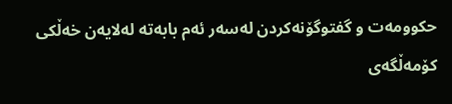حكوومه‌ت‌ و گفتوگۆنه‌كردن له‌سه‌ر ئه‌م بابه‌ته‌ له‌لایه‌ن خه‌ڵكی‌ كۆمه‌ڵگه‌ی‌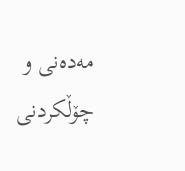مه‌ده‌نی‌ و چۆڵكردنی‌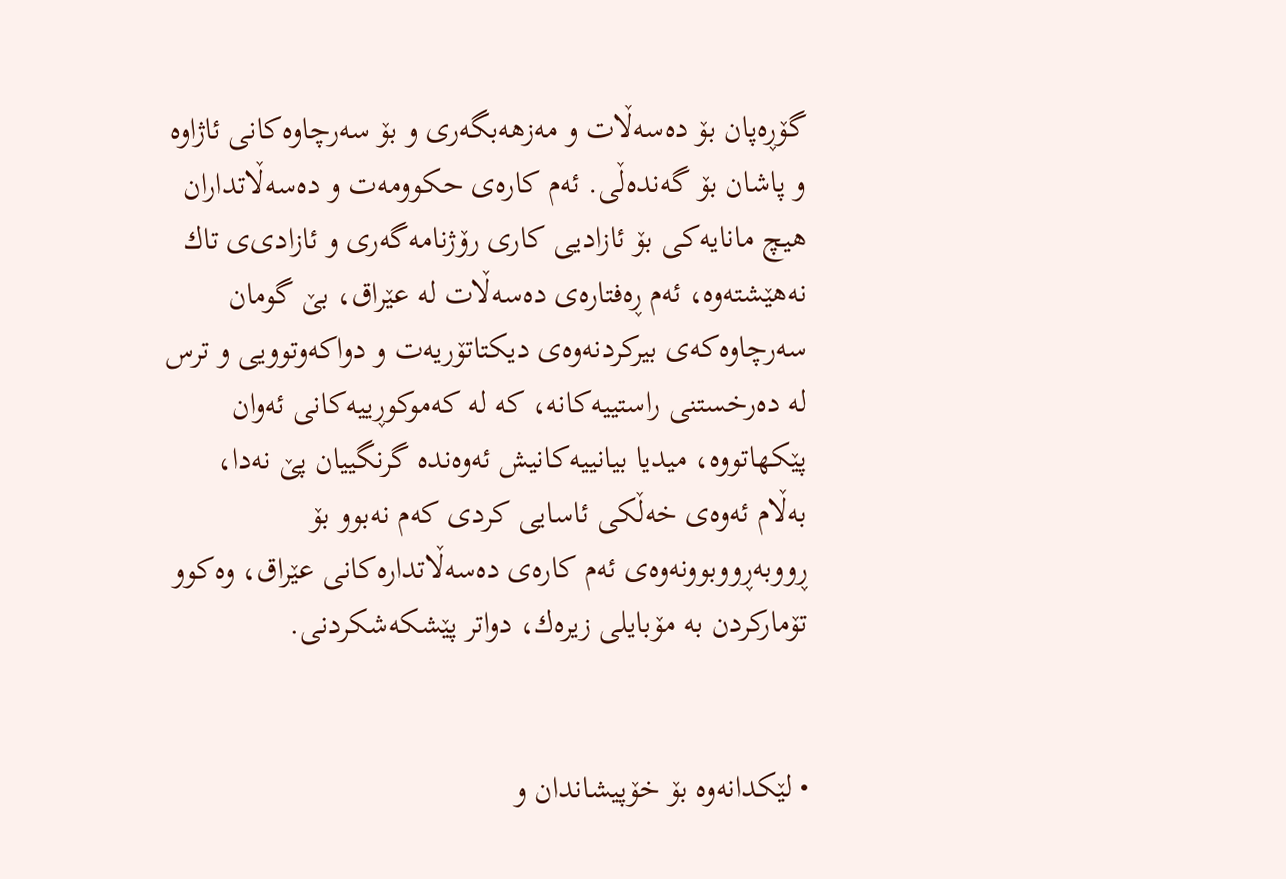گۆڕه‌پان بۆ ده‌سه‌ڵات‌ و مه‌زهه‌بگه‌ری‌‌ و بۆ سه‌رچاوه‌كانی‌ ئاژاوه‌‌ و پاشان بۆ گه‌نده‌ڵی‌. ئه‌م كاره‌ی‌ حكوومه‌ت‌ و ده‌سه‌ڵاتداران هیچ مانایه‌كی بۆ ئازادیی‌ كاری‌ رۆژنامه‌گه‌ری‌‌ و ئازادی‌ی تاك نه‌هێشته‌وه‌، ئه‌م ڕه‌فتاره‌ی‌ ده‌سه‌ڵات له‌ عێراق، بێ گومان سه‌رچاوه‌كه‌ی‌ بیركردنه‌وه‌ی‌ دیكتاتۆریه‌ت‌ و دواكه‌وتوویی‌‌ و ترس له‌ ده‌رخستنی‌ راستییه‌كانه‌، كه‌ له‌ كه‌موكوڕییه‌كانی‌ ئه‌وان پێكهاتووه‌، میدیا بیانییه‌كانیش ئه‌وه‌نده‌ گرنگییان پێ نه‌دا، به‌ڵام ئه‌وه‌ی‌ خه‌ڵكی‌ ئاسایی كردی كه‌م نه‌بوو بۆ ڕووبه‌ڕووبوونه‌وه‌ی‌ ئه‌م كاره‌ی‌ ده‌سه‌ڵاتداره‌كانی‌ عێراق، وه‌كوو تۆماركردن به‌ مۆبایلی زیره‌ك، دواتر پێشكه‌شكردنی‌.


• لێكدانه‌وه‌ بۆ خۆپیشاندان‌ و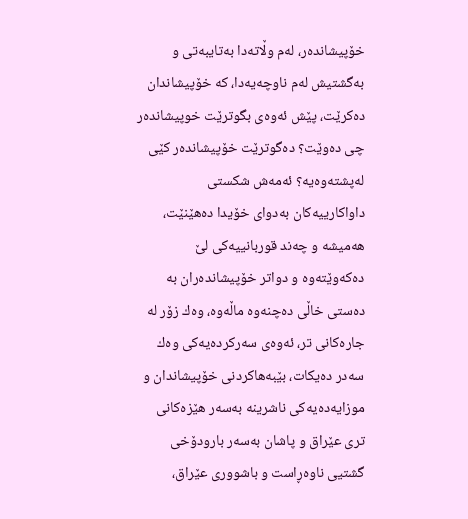خۆپیشانده‌ر، له‌م وڵاته‌دا به‌تایبه‌تی‌‌ و به‌گشتیش له‌م ناوچه‌یه‌دا، كه‌ خۆپیشاندان ده‌كرێت، پێش ئه‌وه‌ی‌ بگوترێت خوپیشانده‌ر چی ده‌وێت؟ ده‌گوترێت خۆپیشانده‌ر كێی له‌پشته‌وه‌یه‌؟ ئه‌مه‌ش شكستی‌ داواكارییه‌كان به‌دوای‌ خۆیدا ده‌هێنێت، هه‌میشه‌ و چه‌ند قوربانییه‌كی‌ لێ ده‌كه‌وێته‌وه‌ و دواتر خۆپیشانده‌ران به‌ ده‌ستی‌ خاڵی‌ ده‌چنه‌وه‌ ماڵه‌وه‌، وه‌ك زۆر له‌ جاره‌كانی‌ تر، ئه‌وه‌ی‌ سه‌ركرده‌یه‌كی‌ وه‌ك سه‌در ده‌یكات، بێبه‌هاكردنی‌ خۆپیشاندان‌ و موزایه‌ده‌یه‌كی‌ ناشرینه‌ به‌سه‌ر هێزه‌كانی‌ تری‌ عێراق‌ و پاشان به‌سه‌ر بارودۆخی‌ گشتیی ناوه‌ڕاست‌ و باشووری‌ عێراق،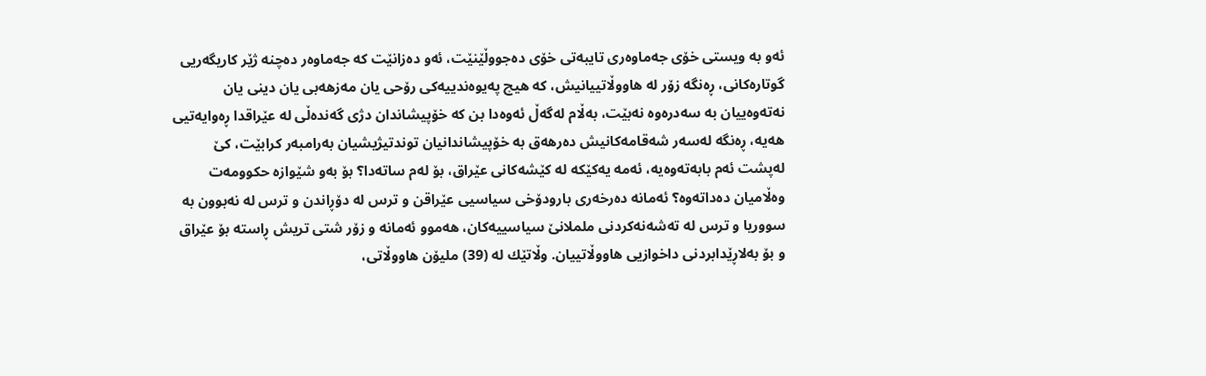ئه‌و به‌ ویستی‌ خۆی جه‌ماوه‌ری‌ تایبه‌تی‌ خۆی ده‌جووڵێنێت، ئه‌و ده‌زانێت كه‌ جه‌ماوه‌ر ده‌چنه‌ ژێر كاریگه‌ریی‌ گوتاره‌كانی‌، ڕه‌نگه‌ زۆر له‌ هاووڵاتییانیش، كه‌ هیچ په‌یوه‌ندییه‌كی‌ رۆحی‌ یان مه‌زهه‌بی یان دینی‌ یان نه‌ته‌وه‌ییان به‌ سه‌دره‌وه‌ نه‌بێت، به‌ڵام له‌گه‌ڵ ئه‌وه‌دا بن كه‌ خۆپیشاندان دژی‌ گه‌نده‌ڵی‌ له‌ عێراقدا ڕەوایه‌تیی هه‌یه‌، ڕه‌نگه‌ له‌سه‌ر شه‌قامه‌كانیش ده‌رهه‌ق به‌ خۆپیشاندانیان توندتیژیشیان به‌رامبه‌ر كرابێت، كێ له‌پشت ئه‌م بابه‌ته‌وه‌یه‌، ئه‌مه‌ یه‌كێكه‌ له‌ كێشه‌كانی‌ عێراق، بۆ له‌م ساته‌دا؟ بۆ به‌و شێوازه‌ حكوومه‌ت وه‌ڵامیان ده‌داته‌وه‌؟ ئه‌مانه‌ ده‌رخه‌ری‌ بارودۆخی‌ سیاسیی‌ عێراقن‌ و ترس له‌ دۆڕاندن‌ و ترس له‌ نه‌بوون به‌ سووریا‌ و ترس له‌ ته‌شه‌نه‌كردنی‌ ململانێ سیاسییه‌كان، هه‌موو ئه‌مانه‌ و زۆر شتی‌ تریش ڕاسته‌ بۆ عێراق‌ و بۆ به‌لاڕێدابردنی‌ داخوازیی‌ هاووڵاتییان. وڵاتێك له‌ (39) ملیۆن هاووڵاتی،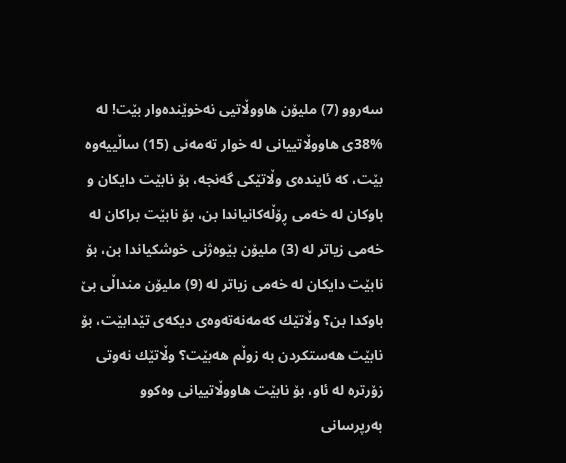سه‌روو (7) ملیۆن هاووڵاتیی‌ نه‌خوێنده‌وار بێت! له‌ %38ی هاووڵاتییانی‌ له‌ خوار ته‌مه‌نی‌ (15) ساڵییه‌وه‌ بێت، كه‌ ئاینده‌ی‌ وڵاتێكی‌ گه‌نجه‌، بۆ نابێت دایكان‌ و باوكان له‌ خه‌می‌ ڕۆڵه‌كانیاندا بن، بۆ نابێت براكان له‌ خه‌می‌ زیاتر له‌ (3) ملیۆن بێوه‌ژنی‌ خوشكیاندا بن، بۆ نابێت دایكان له‌ خه‌می‌ زیاتر له‌ (9) ملیۆن منداڵی‌ بێ باوكدا بن؟ وڵاتێك كه‌مه‌نه‌ته‌وه‌ی‌ دیكه‌ی‌ تێدابێت، بۆ نابێت هه‌ستكردن به‌ زوڵم هه‌بێت؟ وڵاتێك نه‌وتی‌ زۆرتره‌ له‌ ئاو، بۆ نابێت هاووڵاتییانی‌ وه‌کوو به‌رپرسانی‌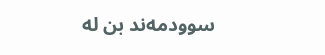سوودمه‌ند بن له‌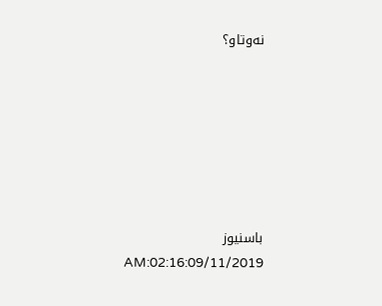نه‌وتاو؟







باسنیوز
AM:02:16:09/11/2019